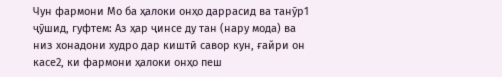Чун фармони Мо ба ҳалоки онҳо даррасид ва танӯр1 ҷӯшид, гуфтем: Аз ҳар ҷинсе ду тан (нару мода) ва низ хонадони худро дар киштӣ савор кун, ғайри он касе2, ки фармони ҳалоки онҳо пеш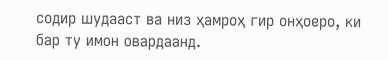содир шудааст ва низ ҳамроҳ гир онҳоеро, ки бар ту имон овардаанд.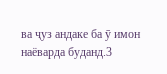ва ҷуз андаке ба ӯ имон наёварда буданд.3